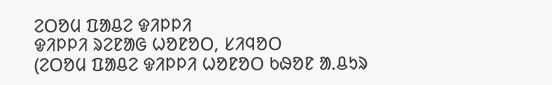ᱮᱛᱚᱢ ᱯᱟᱪᱮ ᱫᱤᱞᱞᱤ
ᱫᱤᱞᱞᱤ ᱨᱮᱱᱟᱜ ᱦᱚᱱᱚᱛ, ᱥᱤᱧᱚᱛ
(ᱮᱛᱚᱢ ᱯᱟᱪᱮ ᱫᱤᱞᱞᱤ ᱦᱚᱱᱚᱛ ᱠᱷᱚᱱ ᱟᱹᱪᱩᱨ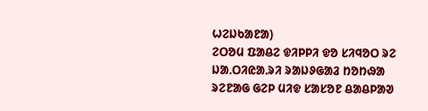ᱦᱮᱡᱠᱟᱱᱟ)
ᱮᱛᱚᱢ ᱯᱟᱪᱮ ᱫᱤᱞᱞᱤ ᱫᱚ ᱥᱤᱧᱚᱛ ᱨᱮ ᱡᱟᱹᱛᱤᱭᱟᱹᱨᱤ ᱨᱟᱡᱽᱜᱟᱲ ᱴᱚᱴᱷᱟ ᱨᱮᱱᱟᱜ ᱜᱮᱞ ᱢᱤᱫ ᱥᱟᱥᱚᱱ ᱪᱟᱪᱞᱟᱣ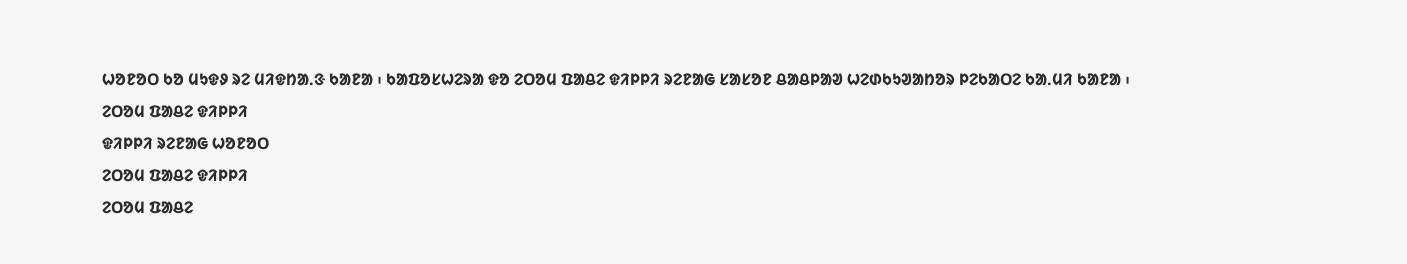ᱦᱚᱱᱚᱛ ᱠᱚ ᱢᱩᱫᱽ ᱨᱮ ᱢᱤᱫᱴᱟᱹᱝ ᱠᱟᱱᱟ ᱾ ᱠᱟᱯᱚᱥᱦᱮᱨᱟ ᱫᱚ ᱮᱛᱚᱢ ᱯᱟᱪᱮ ᱫᱤᱞᱞᱤ ᱨᱮᱱᱟᱜ ᱥᱟᱥᱚᱱ ᱪᱟᱪᱞᱟᱣ ᱦᱮᱰᱠᱩᱣᱟᱴᱚᱨ ᱞᱮᱠᱟᱛᱮ ᱠᱟᱹᱢᱤ ᱠᱟᱱᱟ ᱾
ᱮᱛᱚᱢ ᱯᱟᱪᱮ ᱫᱤᱞᱞᱤ
ᱫᱤᱞᱞᱤ ᱨᱮᱱᱟᱜ ᱦᱚᱱᱚᱛ
ᱮᱛᱚᱢ ᱯᱟᱪᱮ ᱫᱤᱞᱞᱤ
ᱮᱛᱚᱢ ᱯᱟᱪᱮ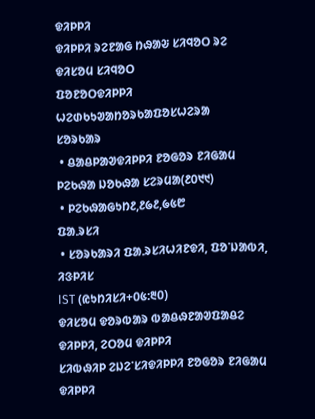ᱫᱤᱞᱞᱤ
ᱫᱤᱞᱞᱤ ᱨᱮᱱᱟᱜ ᱴᱷᱟᱶ ᱥᱤᱧᱚᱛ ᱨᱮ
ᱫᱤᱥᱚᱢ ᱥᱤᱧᱚᱛ
ᱯᱚᱱᱚᱛᱫᱤᱞᱞᱤ
ᱦᱮᱰᱠᱩᱣᱟᱴᱚᱨᱠᱟᱯᱚᱥᱦᱮᱨᱟ
ᱥᱚᱨᱠᱟᱨ
 • ᱪᱟᱪᱞᱟᱣᱫᱤᱞᱞᱤ ᱱᱚᱜᱚᱨ ᱱᱤᱜᱟᱢ
ᱞᱮᱠᱷᱟ ᱡᱚᱠᱷᱟ ᱥᱮᱨᱢᱟ(᱒᱐᱑᱑)
 • ᱞᱮᱠᱷᱟᱜᱩᱴ᱒,᱒᱙᱒,᱙᱕᱘
ᱯᱟᱹᱨᱥᱤ
 • ᱥᱚᱨᱠᱟᱨᱤ ᱯᱟᱹᱨᱥᱤᱦᱤᱱᱫᱤ, ᱯᱚᱸᱡᱟᱵᱤ, ᱤᱝᱞᱤᱥ
IST (ᱭᱩᱴᱤᱥᱤ+᱐᱕:᱓᱐)
ᱫᱤᱥᱚᱢ ᱫᱚᱨᱵᱟᱨ ᱵᱟᱪᱷᱱᱟᱣᱯᱟᱪᱮ ᱫᱤᱞᱞᱤ, ᱮᱛᱚᱢ ᱫᱤᱞᱞᱤ
ᱥᱤᱵᱷᱤᱞ ᱮᱡᱮᱸᱥᱤᱫᱤᱞᱞᱤ ᱱᱚᱜᱚᱨ ᱱᱤᱜᱟᱢ
ᱫᱤᱞᱞᱤ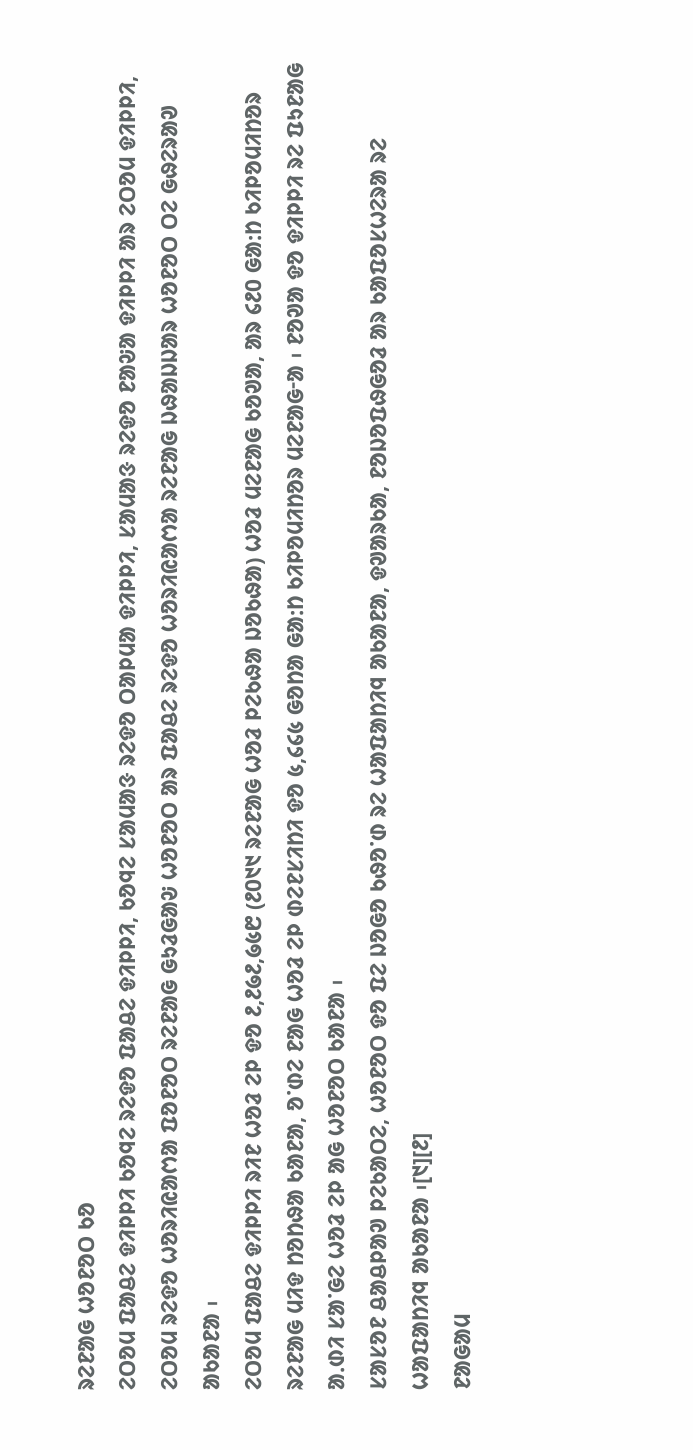ᱨᱮᱱᱟᱜ ᱦᱚᱱᱚᱛ ᱠᱚ
ᱮᱛᱚᱢ ᱯᱟᱪᱮ ᱫᱤᱞᱞᱤ ᱠᱚᱧᱮ ᱨᱮᱫᱚ ᱯᱟᱪᱮ ᱫᱤᱞᱞᱤ, ᱠᱚᱧᱮ ᱥᱟᱢᱟᱝ ᱨᱮᱫᱚ ᱛᱟᱞᱢᱟ ᱫᱤᱞᱞᱤ, ᱥᱟᱢᱟᱝ ᱨᱮᱫᱚ ᱱᱟᱶᱟ ᱫᱤᱞᱞᱤ ᱟᱨ ᱮᱛᱚᱢ ᱫᱤᱞᱞᱤ, ᱮᱛᱚᱢ ᱨᱮᱫᱚ ᱦᱚᱨᱤᱭᱟᱬᱟ ᱯᱚᱱᱚᱛ ᱨᱮᱱᱟᱜ ᱜᱩᱲᱜᱟᱶ ᱦᱚᱱᱚᱛ ᱟᱨ ᱯᱟᱪᱮ ᱨᱮᱫᱚ ᱦᱚᱨᱤᱭᱟᱬᱟ ᱨᱮᱱᱟᱜ ᱡᱷᱟᱡᱡᱟᱨ ᱦᱚᱱᱚᱛ ᱛᱮ ᱜᱷᱮᱨᱟᱣ ᱟᱠᱟᱱᱟ ᱾
ᱮᱛᱚᱢ ᱯᱟᱪᱮ ᱫᱤᱞᱞᱤ ᱨᱤᱱ ᱦᱚᱲ ᱮᱞ ᱫᱚ ᱒,᱒᱙᱒,᱙᱕᱘ (᱒᱐᱑᱑ ᱨᱮᱱᱟᱜ ᱦᱚᱲ ᱞᱮᱠᱷᱟ ᱡᱚᱠᱷᱟ) ᱦᱚᱲ ᱢᱮᱱᱟᱜ ᱠᱚᱣᱟ, ᱟᱨ ᱔᱒᱐ ᱜᱟᱺᱴ ᱠᱤᱞᱚᱢᱤᱴᱚᱨ ᱨᱮᱱᱟᱜ ᱢᱤᱫ ᱴᱚᱴᱷᱟ ᱠᱟᱱᱟ, ᱚᱸᱰᱮ ᱱᱟᱜ ᱦᱚᱲ ᱮᱞ ᱰᱮᱱᱥᱤᱴᱤ ᱫᱚ ᱕,᱔᱔᱕ ᱜᱚᱴᱟ ᱜᱟᱺᱴ ᱠᱤᱞᱚᱢᱤᱴᱚᱨ ᱢᱮᱱᱟᱜᱼᱟ ᱾ ᱱᱚᱣᱟ ᱫᱚ ᱫᱤᱞᱞᱤ ᱨᱮ ᱯᱩᱱᱟᱜ ᱟᱹᱰᱤ ᱥᱟᱸᱜᱮ ᱦᱚᱲ ᱮᱞ ᱟᱜ ᱦᱚᱱᱚᱛ ᱠᱟᱱᱟ ᱾
ᱥᱟᱥᱚᱱ ᱪᱟᱪᱞᱟᱣ ᱞᱮᱠᱟᱛᱮ, ᱦᱚᱱᱚᱛ ᱫᱚ ᱯᱮ ᱡᱚᱜᱚ ᱠᱷᱚᱸᱰ ᱨᱮ ᱦᱟᱯᱟᱴᱤᱧ ᱟᱠᱟᱱᱟ, ᱫᱣᱟᱨᱠᱟ, ᱱᱚᱡᱚᱯᱷᱜᱚᱲ ᱟᱨ ᱠᱟᱯᱚᱥᱦᱮᱨᱟ ᱨᱮ ᱦᱟᱯᱟᱴᱤᱧ ᱟᱠᱟᱱᱟ ᱾[᱑][᱒]
ᱱᱟᱜᱟᱢ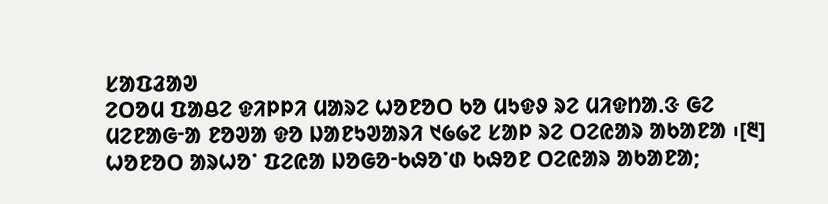ᱥᱟᱯᱲᱟᱣ
ᱮᱛᱚᱢ ᱯᱟᱪᱮ ᱫᱤᱞᱞᱤ ᱢᱟᱨᱮ ᱦᱚᱱᱚᱛ ᱠᱚ ᱢᱩᱫᱽ ᱨᱮ ᱢᱤᱫᱴᱟᱹᱝ ᱜᱮ ᱢᱮᱱᱟᱜᱼᱟ ᱱᱚᱣᱟ ᱫᱚ ᱡᱟᱱᱩᱣᱟᱨᱤ ᱑᱙᱙᱗ ᱥᱟᱞ ᱨᱮ ᱛᱮᱭᱟᱨ ᱟᱠᱟᱱᱟ ᱾[᱓] ᱦᱚᱱᱚᱛ ᱟᱨᱦᱚᱸ ᱯᱮᱭᱟ ᱡᱚᱜᱚᱼᱠᱷᱚᱸᱰ ᱠᱷᱚᱱ ᱛᱮᱭᱟᱨ ᱟᱠᱟᱱᱟ;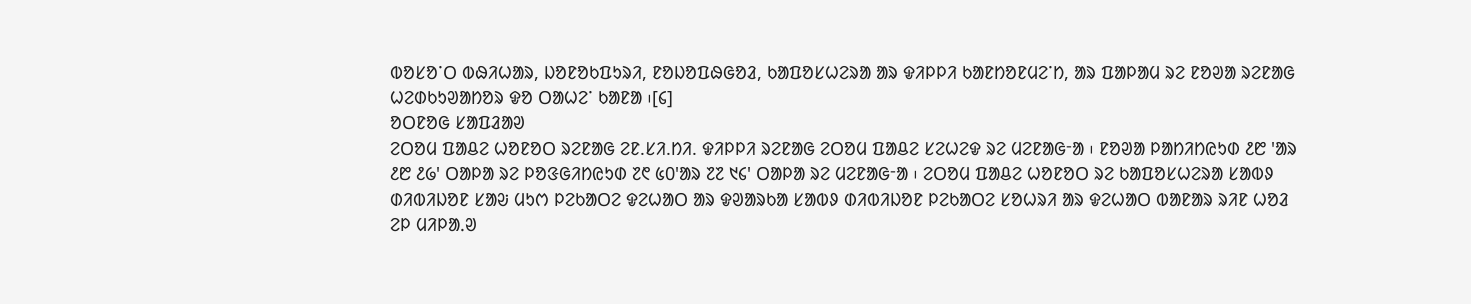ᱵᱚᱥᱚᱸᱛ ᱵᱷᱤᱦᱟᱨ, ᱡᱚᱱᱚᱠᱯᱩᱨᱤ, ᱱᱚᱡᱚᱯᱷᱜᱚᱲ, ᱠᱟᱯᱚᱥᱦᱮᱨᱟ ᱟᱨ ᱫᱤᱞᱞᱤ ᱠᱟᱱᱴᱚᱱᱢᱮᱸᱴ, ᱟᱨ ᱯᱟᱞᱟᱢ ᱨᱮ ᱱᱚᱣᱟ ᱨᱮᱱᱟᱜ ᱦᱮᱰᱠᱩᱣᱟᱴᱚᱨ ᱫᱚ ᱛᱟᱦᱮᱸ ᱠᱟᱱᱟ ᱾[᱔]
ᱚᱛᱱᱚᱜ ᱥᱟᱯᱲᱟᱣ
ᱮᱛᱚᱢ ᱯᱟᱪᱮ ᱦᱚᱱᱚᱛ ᱨᱮᱱᱟᱜ ᱮᱱ.ᱥᱤ.ᱴᱤ. ᱫᱤᱞᱞᱤ ᱨᱮᱱᱟᱜ ᱮᱛᱚᱢ ᱯᱟᱪᱮ ᱥᱮᱦᱮᱫ ᱨᱮ ᱢᱮᱱᱟᱜᱼᱟ ᱾ ᱱᱚᱣᱟ ᱞᱟᱴᱤᱴᱭᱩᱰ ᱒᱘ 'ᱟᱨ ᱒᱘ ᱒᱙' ᱛᱟᱞᱟ ᱨᱮ ᱞᱚᱝᱜᱤᱴᱭᱩᱰ ᱗᱖ ᱕᱐'ᱟᱨ ᱗᱗ ᱑᱔' ᱛᱟᱞᱟ ᱨᱮ ᱢᱮᱱᱟᱜᱼᱟ ᱾ ᱮᱛᱚᱢ ᱯᱟᱪᱮ ᱦᱚᱱᱚᱛ ᱨᱮ ᱠᱟᱯᱚᱥᱦᱮᱨᱟ ᱥᱟᱵᱽ ᱰᱤᱵᱤᱡᱚᱱ ᱥᱟᱶ ᱢᱩᱬ ᱞᱮᱠᱟᱛᱮ ᱫᱮᱦᱟᱛ ᱟᱨ ᱫᱣᱟᱨᱠᱟ ᱥᱟᱵᱽ ᱰᱤᱵᱤᱡᱚᱱ ᱞᱮᱠᱟᱛᱮ ᱥᱚᱦᱨᱤ ᱟᱨ ᱫᱮᱦᱟᱛ ᱵᱟᱱᱟᱨ ᱨᱤᱱ ᱦᱚᱲ ᱮᱞ ᱢᱤᱞᱟᱹᱣ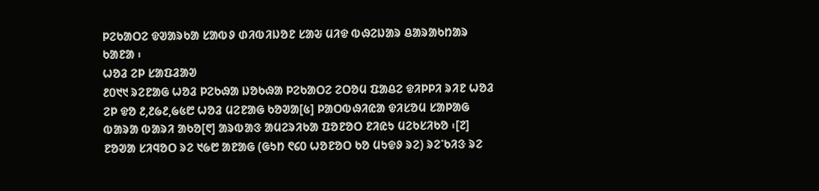ᱞᱮᱠᱟᱛᱮ ᱫᱣᱟᱨᱠᱟ ᱥᱟᱵᱽ ᱰᱤᱵᱤᱡᱚᱱ ᱥᱟᱶ ᱢᱤᱫ ᱵᱷᱮᱡᱟᱨ ᱪᱟᱨᱟᱠᱴᱟᱨ ᱠᱟᱱᱟ ᱾
ᱦᱚᱲ ᱮᱞ ᱥᱟᱯᱲᱟᱣ
᱒᱐᱑᱑ ᱨᱮᱱᱟᱜ ᱦᱚᱲ ᱞᱮᱠᱷᱟ ᱡᱚᱠᱷᱟ ᱞᱮᱠᱟᱛᱮ ᱮᱛᱚᱢ ᱯᱟᱪᱮ ᱫᱤᱞᱞᱤ ᱨᱤᱱ ᱦᱚᱲ ᱮᱞ ᱫᱚ ᱒,᱒᱙᱒,᱙᱕᱘ ᱦᱚᱲ ᱢᱮᱱᱟᱜ ᱠᱚᱣᱟ[᱕] ᱞᱟᱛᱵᱷᱤᱭᱟ ᱫᱤᱥᱚᱢ ᱥᱟᱞᱟᱜ ᱵᱟᱨᱟ ᱵᱟᱨᱤ ᱟᱠᱚ[᱖] ᱟᱨᱵᱟᱝ ᱟᱢᱮᱨᱤᱠᱟ ᱯᱚᱱᱚᱛ ᱱᱤᱭᱩ ᱢᱮᱠᱥᱤᱠᱚ ᱾[᱗] ᱱᱚᱣᱟ ᱥᱤᱧᱚᱛ ᱨᱮ ᱑᱙᱘ ᱟᱱᱟᱜ (ᱜᱩᱴ ᱖᱔᱐ ᱦᱚᱱᱚᱛ ᱠᱚ ᱢᱩᱫᱽ ᱨᱮ) ᱨᱮᱸᱠᱤᱝ ᱨᱮ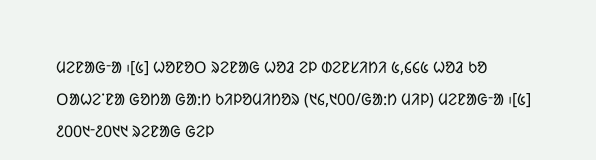ᱢᱮᱱᱟᱜᱼᱟ ᱾[᱕] ᱦᱚᱱᱚᱛ ᱨᱮᱱᱟᱜ ᱦᱚᱲ ᱮᱞ ᱰᱮᱱᱥᱤᱴᱤ ᱕,᱔᱔᱕ ᱦᱚᱲ ᱠᱚ ᱛᱟᱦᱮᱸᱱᱟ ᱜᱚᱴᱟ ᱜᱟᱺᱴ ᱠᱤᱞᱚᱢᱤᱴᱚᱨ (᱑᱔,᱑᱐᱐/ᱜᱟᱺᱴ ᱢᱤᱞ) ᱢᱮᱱᱟᱜᱼᱟ ᱾[᱕] ᱒᱐᱐᱑ᱼ᱒᱐᱑᱑ ᱨᱮᱱᱟᱜ ᱜᱮᱞ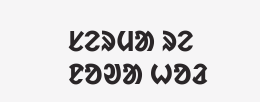ᱥᱮᱨᱢᱟ ᱨᱮ ᱱᱚᱣᱟ ᱦᱚᱲ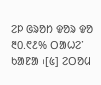ᱮᱞ ᱜᱨᱚᱴ ᱫᱚᱨ ᱫᱚ ᱓᱐.᱖᱒% ᱛᱟᱦᱮᱸ ᱠᱟᱱᱟ ᱾[᱕] ᱮᱛᱚᱢ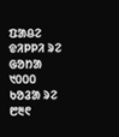ᱯᱟᱪᱮ ᱫᱤᱞᱞᱤ ᱨᱮ ᱜᱚᱴᱟ ᱑᱐᱐᱐ ᱠᱚᱲᱟ ᱨᱮ ᱘᱓᱖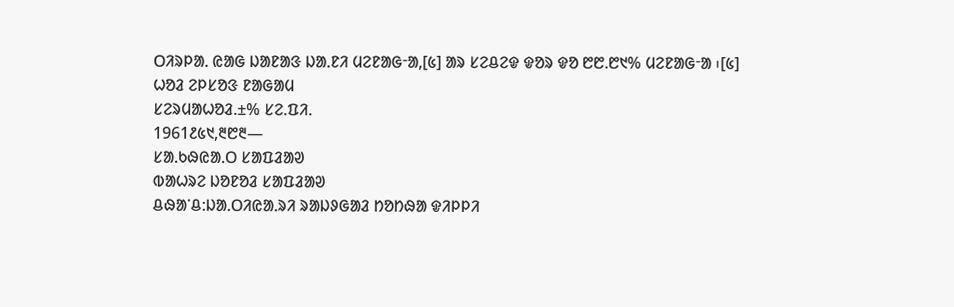ᱛᱤᱨᱞᱟᱹ ᱭᱟᱜ ᱡᱟᱱᱟᱝ ᱡᱟᱹᱱᱤ ᱢᱮᱱᱟᱜᱼᱟ,[᱕] ᱟᱨ ᱥᱮᱪᱮᱫ ᱫᱚᱨ ᱫᱚ ᱘᱘.᱘᱑% ᱢᱮᱱᱟᱜᱼᱟ ᱾[᱕]
ᱦᱚᱲ ᱮᱞᱥᱚᱝ ᱱᱟᱜᱟᱢ
ᱥᱮᱨᱢᱟᱦᱚᱲ.±% ᱥᱮ.ᱯᱤ.
1961᱒᱕᱑,᱓᱘᱓—
ᱥᱟᱹᱠᱷᱭᱟᱹᱛ ᱥᱟᱯᱲᱟᱣ
ᱵᱟᱦᱨᱮ ᱡᱚᱱᱚᱲ ᱥᱟᱯᱲᱟᱣ
ᱪᱷᱟᱸᱪ:ᱡᱟᱹᱛᱤᱭᱟᱹᱨᱤ ᱨᱟᱡᱽᱜᱟᱲ ᱴᱚᱴᱷᱟ ᱫᱤᱞᱞᱤ